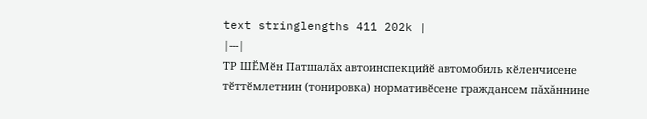text stringlengths 411 202k |
|---|
ТР ШӖМӗн Патшалăх автоинспекцийӗ автомобиль кӗленчисене тӗттӗмлетнин (тонировка) нормативӗсене граждансем пăхăннине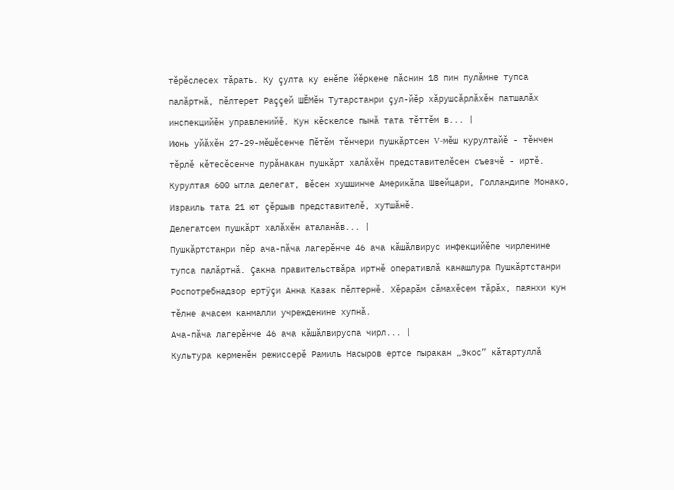тӗрӗслесех тăрать. Ку çулта ку енӗпе йӗркене пăснин 18 пин пулăмне тупса палăртнă, пӗлтерет Раççей ШӖМӗн Тутарстанри çул-йӗр хăрушсăрлăхӗн патшалăх инспекцийӗн управленийӗ. Кун кӗскелсе пынă тата тӗттӗм в... |
Июнь уйăхĕн 27-29-мĕшĕсенче Пĕтĕм тĕнчери пушкăртсен V-мĕш курултайĕ - тĕнчен тĕрлĕ кĕтесĕсенче пурăнакан пушкăрт халăхĕн представителĕсен съезчĕ - иртĕ. Курултая 600 ытла делегат‚ вĕсен хушшинче Америкăпа Швейцари‚ Голландипе Монако‚ Израиль тата 21 ют çĕршыв представителĕ‚ хутшăнĕ.
Делегатсем пушкăрт халăхĕн аталанăв... |
Пушкăртстанри пĕр ача-пăча лагерĕнче 46 ача кăшăлвирус инфекцийĕпе чирленине тупса палăртнă. Çакна правительствăра иртнĕ оперативлă канашлура Пушкăртстанри Роспотребнадзор ертÿçи Анна Казак пĕлтернĕ. Хĕрарăм сăмахĕсем тăрăх‚ паянхи кун тĕлне ачасем канмалли учрежденине хупнă.
Ача-пăча лагерĕнче 46 ача кăшăлвируспа чирл... |
Культура керменĕн режиссерĕ Рамиль Насыров ертсе пыракан „Экос” кăтартуллă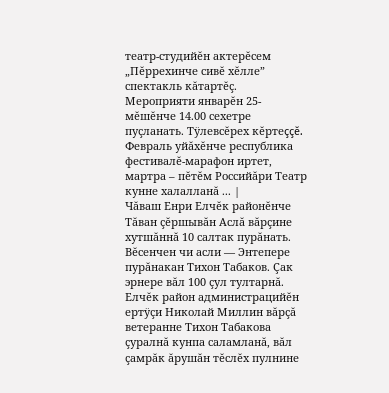театр-студийĕн актерĕсем „Пĕррехинче сивĕ хĕлле” спектакль кăтартĕç.
Мероприяти январĕн 25-мĕшĕнче 14.00 сехетре пуçланать. Тÿлевсĕрех кĕртеççĕ.
Февраль уйăхĕнче республика фестивалĕ-марафон иртет, мартра – пĕтĕм Российăри Театр кунне халалланă ... |
Чăваш Енри Елчĕк районĕнче Тăван çĕршывăн Аслă вăрçине хутшăннă 10 салтак пурăнать. Вĕсенчен чи асли — Энтепере пурăнакан Тихон Табаков. Çак эрнере вăл 100 çул тултарнă.
Елчĕк район администрацийĕн ертÿçи Николай Миллин вăрçă ветеранне Тихон Табакова çуралнă кунпа саламланă, вăл çамрăк ăрушăн тĕслĕх пулнине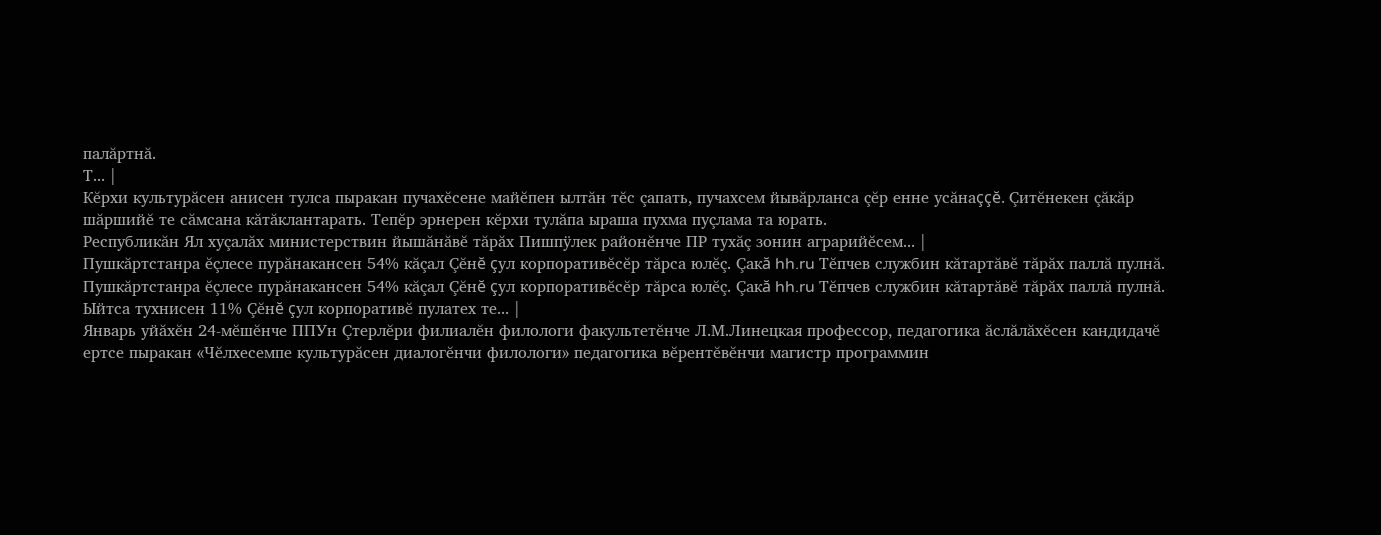палăртнă.
Т... |
Кĕрхи культурăсен анисен тулса пыракан пучахĕсене майĕпен ылтăн тĕс çапать, пучахсем йывăрланса çĕр енне усăнаççĕ. Çитĕнекен çăкăр шăршийĕ те сăмсана кăтăклантарать. Тепĕр эрнерен кĕрхи тулăпа ыраша пухма пуçлама та юрать.
Республикăн Ял хуçалăх министерствин йышăнăвĕ тăрăх Пишпÿлек районĕнче ПР тухăç зонин аграрийĕсем... |
Пушкăртстанра ĕçлесе пурăнакансен 54% кăçал Çĕнĕ çул корпоративĕсĕр тăрса юлĕç. Çакă hh.ru Тĕпчев службин кăтартăвĕ тăрăх паллă пулнă.
Пушкăртстанра ĕçлесе пурăнакансен 54% кăçал Çĕнĕ çул корпоративĕсĕр тăрса юлĕç. Çакă hh.ru Тĕпчев службин кăтартăвĕ тăрăх паллă пулнă.
Ыйтса тухнисен 11% Çĕнĕ çул корпоративĕ пулатех те... |
Январь уйăхĕн 24-мĕшĕнче ППУн Çтерлĕри филиалĕн филологи факультетĕнче Л.М.Линецкая профессор‚ педагогика ăслăлăхĕсен кандидачĕ ертсе пыракан «Чĕлхесемпе культурăсен диалогĕнчи филологи» педагогика вĕрентĕвĕнчи магистр программин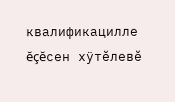квалификацилле ĕçĕсен хÿтĕлевĕ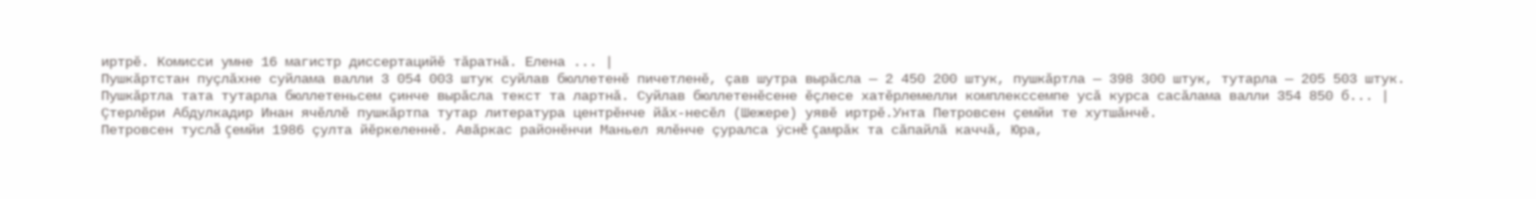иртрĕ. Комисси умне 16 магистр диссертацийĕ тăратнă. Елена ... |
Пушкăртстан пуçлăхне суйлама валли 3 054 003 штук суйлав бюллетенĕ пичетленĕ, çав шутра вырăсла — 2 450 200 штук, пушкăртла — 398 300 штук, тутарла — 205 503 штук.
Пушкăртла тата тутарла бюллетеньсем çинче вырăсла текст та лартнă. Суйлав бюллетенĕсене ĕçлесе хатĕрлемелли комплекссемпе усă курса сасăлама валли 354 850 б... |
Çтерлĕри Абдулкадир Инан ячĕллĕ пушкăртпа тутар литература центрĕнче йăх-несĕл (Шежере) уявĕ иртрĕ.Унта Петровсен çемйи те хутшăнчĕ.
Петровсен туслă çемйи 1986 çулта йĕркеленнĕ. Авăркас районĕнчи Маньел ялĕнче çуралса ÿснĕ çамрăк та сăпайлă каччă, Юра,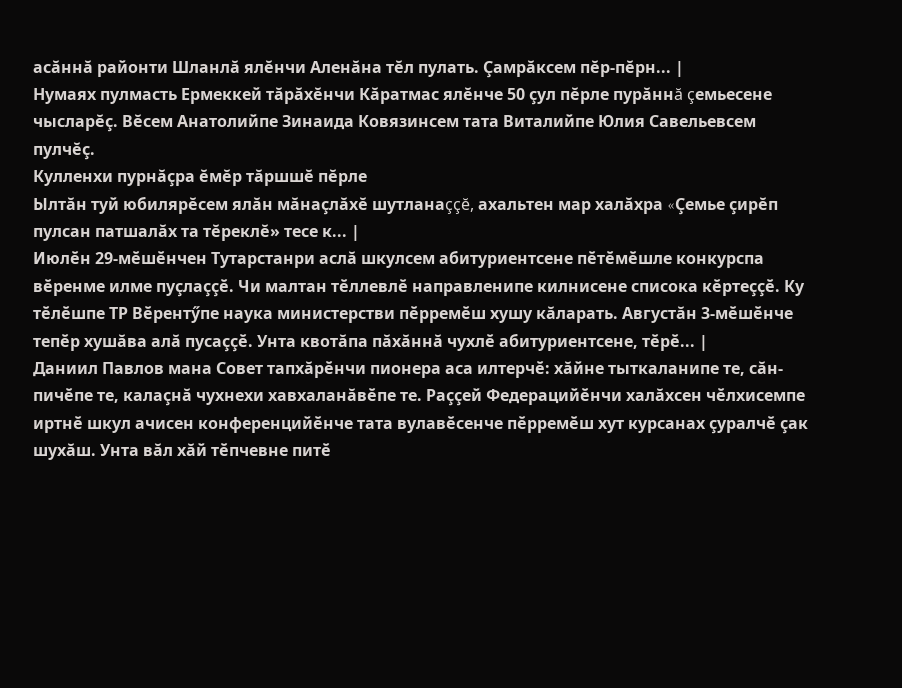асăннă районти Шланлă ялĕнчи Аленăна тĕл пулать. Çамрăксем пĕр-пĕрн... |
Нумаях пулмасть Ермеккей тăрăхĕнчи Кăратмас ялĕнче 50 çул пĕрле пурăннă çемьесене чысларĕç. Вĕсем Анатолийпе Зинаида Ковязинсем тата Виталийпе Юлия Савельевсем пулчĕç.
Кулленхи пурнăçра ĕмĕр тăршшĕ пĕрле
Ылтăн туй юбилярĕсем ялăн мăнаçлăхĕ шутланаççĕ, ахальтен мар халăхра «Çемье çирĕп пулсан патшалăх та тĕреклĕ» тесе к... |
Июлӗн 29-мӗшӗнчен Тутарстанри аслă шкулсем абитуриентсене пӗтӗмӗшле конкурспа вӗренме илме пуçлаççӗ. Чи малтан тӗллевлӗ направленипе килнисене списока кӗртеççӗ. Ку тӗлӗшпе ТР Вӗрентӳпе наука министерстви пӗрремӗш хушу кăларать. Августăн 3-мӗшӗнче тепӗр хушăва алă пусаççӗ. Унта квотăпа пăхăннă чухлӗ абитуриентсене, тӗрӗ... |
Даниил Павлов мана Совет тапхăрӗнчи пионера аса илтерчӗ: хăйне тыткаланипе те, сăн-пичӗпе те, калаçнă чухнехи хавхаланăвӗпе те. Раççей Федерацийӗнчи халăхсен чӗлхисемпе иртнӗ шкул ачисен конференцийӗнче тата вулавӗсенче пӗрремӗш хут курсанах çуралчӗ çак шухăш. Унта вăл хăй тӗпчевне питӗ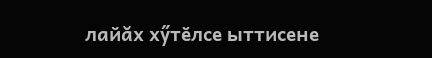лайăх хӳтӗлсе ыттисене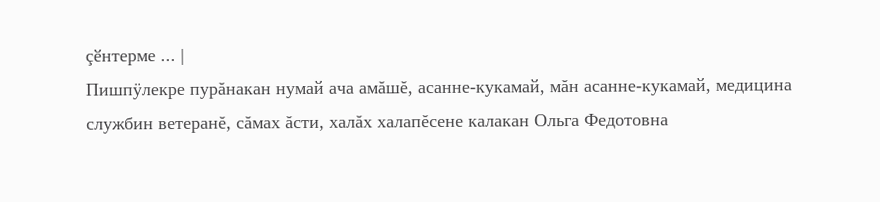çӗнтерме ... |
Пишпÿлекре пурăнакан нумай ача амăшĕ, асанне-кукамай, мăн асанне-кукамай, медицина службин ветеранĕ, сăмах ăсти, халăх халапĕсене калакан Ольга Федотовна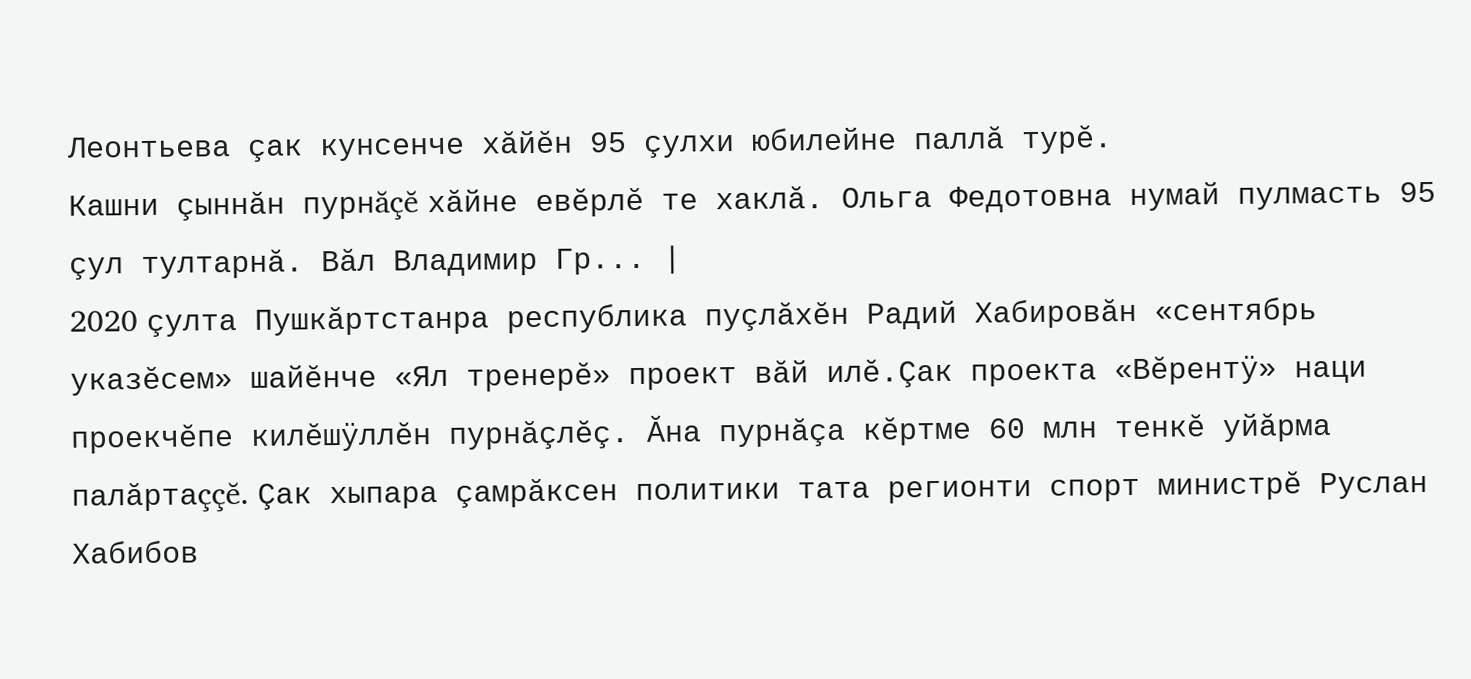Леонтьева çак кунсенче хăйĕн 95 çулхи юбилейне паллă турĕ.
Кашни çыннăн пурнăçĕ хăйне евĕрлĕ те хаклă. Ольга Федотовна нумай пулмасть 95 çул тултарнă. Вăл Владимир Гр... |
2020 çулта Пушкăртстанра республика пуçлăхĕн Радий Хабировăн «сентябрь указĕсем» шайĕнче «Ял тренерĕ» проект вăй илĕ.Çак проекта «Вĕрентÿ» наци проекчĕпе килĕшÿллĕн пурнăçлĕç. Ăна пурнăçа кĕртме 60 млн тенкĕ уйăрма палăртаççĕ. Çак хыпара çамрăксен политики тата регионти спорт министрĕ Руслан Хабибов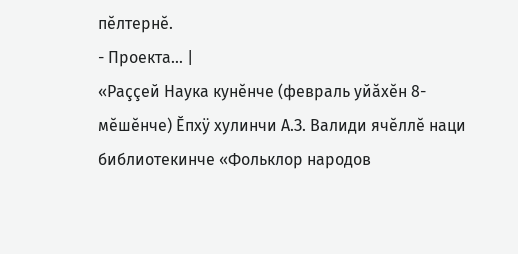пĕлтернĕ.
- Проекта... |
«Раççей Наука кунĕнче (февраль уйăхĕн 8-мĕшĕнче) Ĕпхÿ хулинчи А.З. Валиди ячĕллĕ наци библиотекинче «Фольклор народов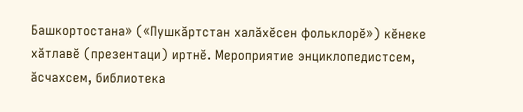Башкортостана» («Пушкăртстан халăхĕсен фольклорĕ») кĕнеке хăтлавĕ (презентаци) иртнĕ. Мероприятие энциклопедистсем, ăсчахсем, библиотека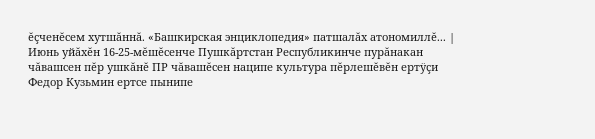ĕçченĕсем хутшăннă. «Башкирская энциклопедия» патшалăх атономиллĕ... |
Июнь уйăхĕн 16-25-мĕшĕсенче Пушкăртстан Республикинче пурăнакан чăвашсен пĕр ушкăнĕ ПР чăвашĕсен наципе культура пĕрлешĕвĕн ертÿçи Федор Кузьмин ертсе пынипе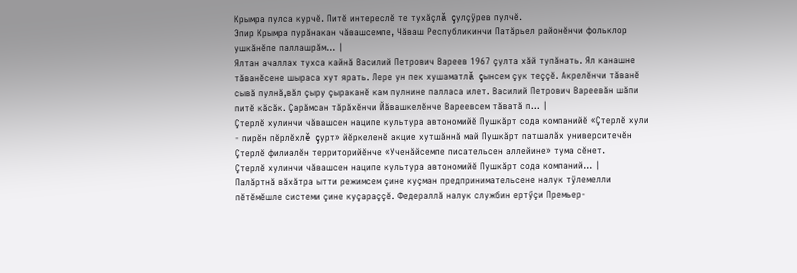Крымра пулса курчĕ. Питĕ интереслĕ те тухăçлă çулçÿрев пулчĕ.
Эпир Крымра пурăнакан чăвашсемпе, Чăваш Республикинчи Патăрьел районĕнчи фольклор ушкăнĕпе паллашрăм... |
Ялтан ачаллах тухса кайнă Василий Петрович Вареев 1967 çулта хăй тупăнать. Ял канашне тăванӗсене шыраса хут ярать. Лере ун пек хушаматлă çынсем çук теççӗ. Акрелӗнчи тăванӗ сывă пулнă,вăл çыру çыраканӗ кам пулнине палласа илет. Василий Петрович Вареевăн шăпи питӗ кăсăк. Çарăмсан тăрăхӗнчи Йăвашкелӗнче Вареевсем тăватă п... |
Çтерлĕ хулинчи чăвашсен наципе культура автономийĕ Пушкăрт сода компанийĕ «Çтерлĕ хули - пирĕн пĕрлĕхлĕ çурт» йĕркеленĕ акцие хутшăннă май Пушкăрт патшалăх университечĕн Çтерлĕ филиалĕн территорийĕнче «Ученăйсемпе писательсен аллейине» тума сĕнет.
Çтерлĕ хулинчи чăвашсен наципе культура автономийĕ Пушкăрт сода компаний... |
Палăртнă вăхăтра ытти режимсем çине куçман предпринимательсене налук тÿлемелли пӗтӗмӗшле системи çине куçараççӗ. Федераллă налук службин ертӳçи Премьер-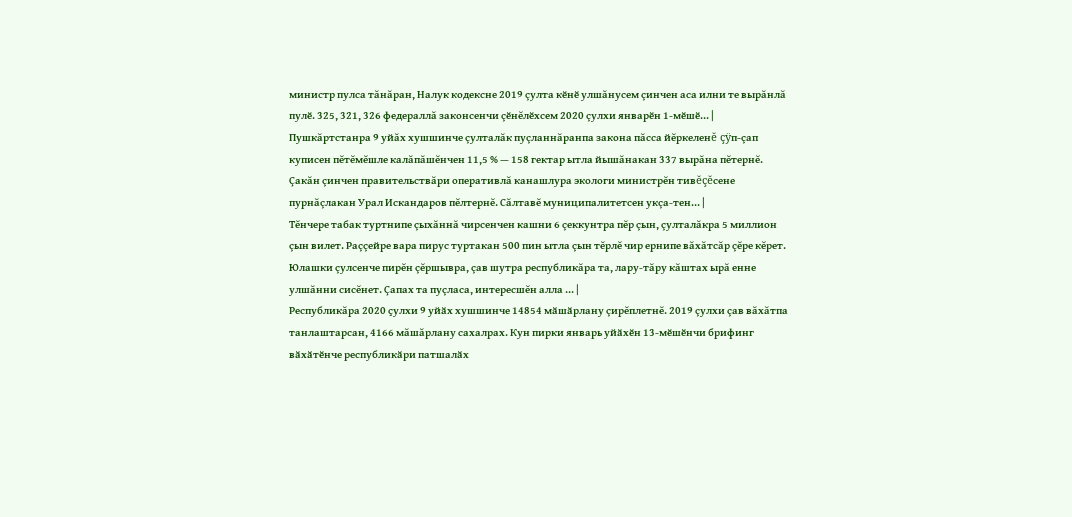министр пулса тăнăран, Налук кодексне 2019 çулта кӗнӗ улшăнусем çинчен аса илни те вырăнлă пулӗ. 325, 321, 326 федераллă законсенчи çӗнĕлӗхсем 2020 çулхи январӗн 1-мӗшӗ... |
Пушкăртстанра 9 уйăх хушшинче çулталăк пуçланнăранпа закона пăсса йĕркеленĕ çÿп-çап куписен пĕтĕмĕшле калăпăшĕнчен 11,5 % — 158 гектар ытла йышăнакан 337 вырăна пĕтернĕ.
Çакăн çинчен правительствăри оперативлă канашлура экологи министрĕн тивĕçĕсене пурнăçлакан Урал Искандаров пĕлтернĕ. Сăлтавĕ муниципалитетсен укçа-тен... |
Тĕнчере табак туртнипе çыхăннă чирсенчен кашни 6 çеккунтра пĕр çын, çулталăкра 5 миллион çын вилет. Раççейре вара пирус туртакан 500 пин ытла çын тĕрлĕ чир ернипе вăхăтсăр çĕре кĕрет.
Юлашки çулсенче пирĕн çĕршывра, çав шутра республикăра та, лару-тăру кăштах ырă енне улшăнни сисĕнет. Çапах та пуçласа, интересшĕн алла ... |
Республикăра 2020 ҫулхи 9 уйӑх хушшинче 14854 мӑшӑрлану çирĕплетнĕ. 2019 çулхи çав вăхăтпа танлаштарсан, 4166 мăшăрлану сахалрах. Кун пирки январь уйӑхӗн 13-мӗшӗнчи брифинг вӑхӑтӗнче республикӑри патшалӑх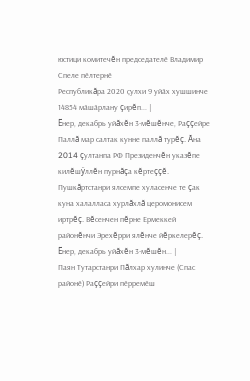юстици комитечĕн председателӗ Владимир Спеле пӗлтернӗ
Республикăра 2020 ҫулхи 9 уйӑх хушшинче 14854 мӑшӑрлану çирĕп... |
Ĕнер, декабрь уйăхĕн 3-мĕшĕнче, Раççейре Паллă мар салтак кунне паллă турĕç. Ăна 2014 çултанпа РФ Президенчĕн указĕпе килĕшÿллĕн пурнăçа кĕртеççĕ. Пушкăртстанри ялсемпе хуласенче те çак куна халалласа хурлăхлă церомонисем иртрĕç. Вĕсенчен пĕрне Ермеккей районĕнчи Эрехĕрри ялĕнче йĕркелерĕç.
Ĕнер, декабрь уйăхĕн 3-мĕшĕн... |
Паян Тутарстанри Пăлхар хулинче (Спас районӗ) Раççейри пӗрремӗш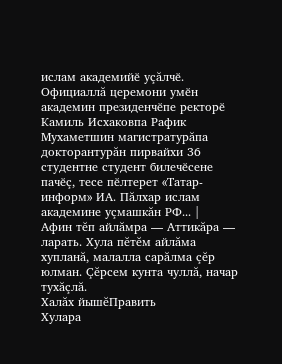ислам академийӗ уçăлчӗ. Официаллă церемони умӗн академин президенчӗпе ректорӗ Камиль Исхаковпа Рафик Мухаметшин магистратурăпа докторантурăн пирвайхи 36 студентне студент билечӗсене пачӗç, тесе пӗлтерет «Татар-информ» ИА. Пăлхар ислам академине уçмашкăн РФ... |
Афин тĕп айлăмра — Аттикăра — ларать. Хула пĕтĕм айлăма хупланă, малалла сарăлма çĕр юлман. Çĕрсем кунта чуллă, начар тухăçлă.
Халăх йышĕПравить
Хулара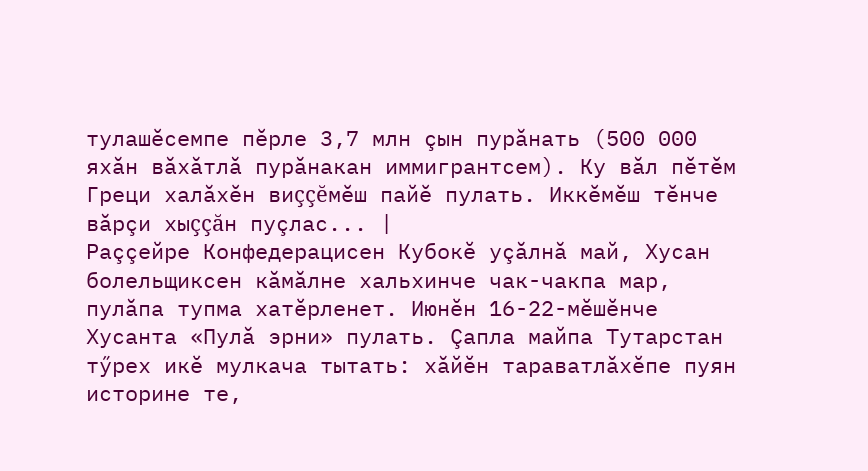тулашĕсемпе пĕрле 3,7 млн çын пурăнать (500 000 яхăн вăхăтлă пурăнакан иммигрантсем). Ку вăл пĕтĕм Греци халăхĕн виççĕмĕш пайĕ пулать. Иккĕмĕш тĕнче вăрçи хыççăн пуçлас... |
Раççейре Конфедерацисен Кубокӗ уçăлнă май, Хусан болельщиксен кăмăлне хальхинче чак-чакпа мар, пулăпа тупма хатӗрленет. Июнӗн 16-22-мӗшӗнче Хусанта «Пулă эрни» пулать. Çапла майпа Тутарстан тӳрех икӗ мулкача тытать: хăйӗн тараватлăхӗпе пуян историне те,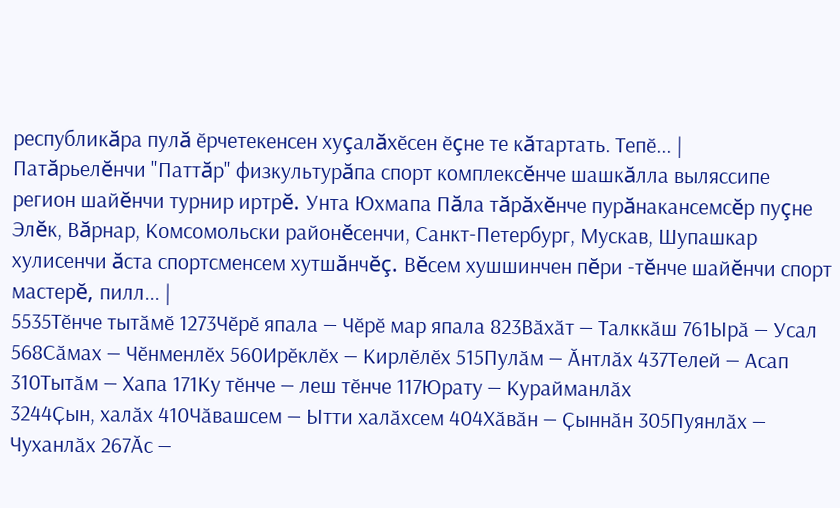республикăра пулă ӗрчетекенсен хуçалăхӗсен ӗçне те кăтартать. Тепӗ... |
Патăрьелĕнчи "Паттăр" физкультурăпа спорт комплексĕнче шашкăлла выляссипе регион шайĕнчи турнир иртрĕ. Унта Юхмапа Пăла тăрăхĕнче пурăнакансемсĕр пуçне Элĕк, Вăрнар, Комсомольски районĕсенчи, Санкт-Петербург, Мускав, Шупашкар хулисенчи ăста спортсменсем хутшăнчĕç. Вĕсем хушшинчен пĕри -тĕнче шайĕнчи спорт мастерĕ, пилл... |
5535Тӗнче тытӑмӗ 1273Чӗрӗ япала — Чӗрӗ мар япала 823Вӑхӑт — Талккӑш 761Ырӑ — Усал 568Сӑмах — Чӗнменлӗх 560Ирӗклӗх — Кирлӗлӗх 515Пулӑм — Ӑнтлӑх 437Телей — Асап 310Тытӑм — Хапа 171Ку тӗнче — леш тӗнче 117Юрату — Курайманлӑх
3244Ҫын, халӑх 410Чӑвашсем — Ытти халӑхсем 404Хӑвӑн — Ҫыннӑн 305Пуянлӑх — Чуханлӑх 267Ӑс —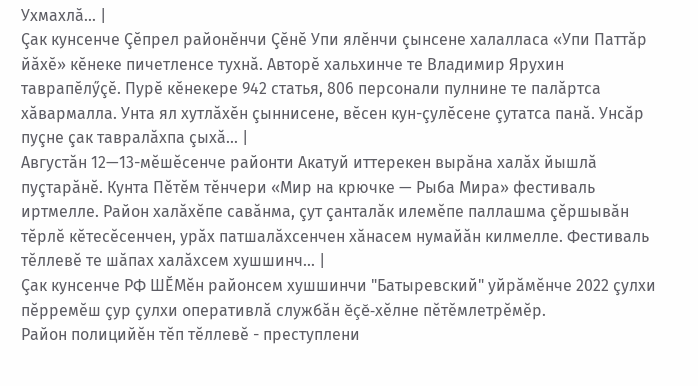Ухмахлӑ... |
Çак кунсенче Çӗпрел районӗнчи Çӗнӗ Упи ялӗнчи çынсене халалласа «Упи Паттăр йăхӗ» кӗнеке пичетленсе тухнă. Авторӗ хальхинче те Владимир Ярухин таврапӗлӳçӗ. Пурӗ кӗнекере 942 статья, 806 персонали пулнине те палăртса хăвармалла. Унта ял хутлăхӗн çыннисене, вӗсен кун-çулӗсене çутатса панă. Унсăр пуçне çак тавралăхпа çыхă... |
Августăн 12—13-мĕшĕсенче районти Акатуй иттерекен вырăна халăх йышлă пуçтарăнĕ. Кунта Пĕтĕм тĕнчери «Мир на крючке — Рыба Мира» фестиваль иртмелле. Район халăхĕпе савăнма, çут çанталăк илемĕпе паллашма çĕршывăн тĕрлĕ кĕтесĕсенчен, урăх патшалăхсенчен хăнасем нумайăн килмелле. Фестиваль тĕллевĕ те шăпах халăхсем хушшинч... |
Çак кунсенче РФ ШĔМĕн районсем хушшинчи "Батыревский" уйрăмĕнче 2022 çулхи пĕрремĕш çур çулхи оперативлă службăн ĕçĕ-хĕлне пĕтĕмлетрĕмĕр.
Район полицийĕн тĕп тĕллевĕ - преступлени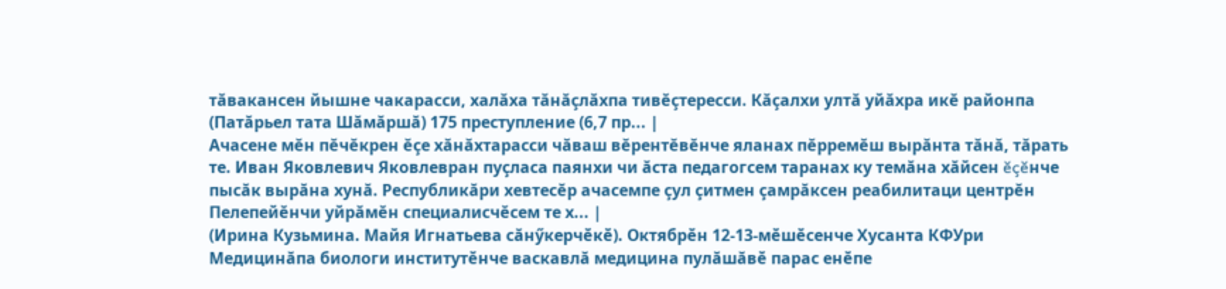тăвакансен йышне чакарасси, халăха тăнăçлăхпа тивĕçтересси. Кăçалхи ултă уйăхра икĕ районпа (Патăрьел тата Шăмăршă) 175 преступление (6,7 пр... |
Ачасене мĕн пĕчĕкрен ĕçе хăнăхтарасси чăваш вĕрентĕвĕнче яланах пĕрремĕш вырăнта тăнă, тăрать те. Иван Яковлевич Яковлевран пуçласа паянхи чи ăста педагогсем таранах ку темăна хăйсен ĕçĕнче пысăк вырăна хунă. Республикăри хевтесĕр ачасемпе çул çитмен çамрăксен реабилитаци центрĕн Пелепейĕнчи уйрăмĕн специалисчĕсем те х... |
(Ирина Кузьмина. Майя Игнатьева сăнӳкерчӗкӗ). Октябрӗн 12-13-мӗшӗсенче Хусанта КФУри Медицинăпа биологи институтӗнче васкавлă медицина пулăшăвӗ парас енӗпе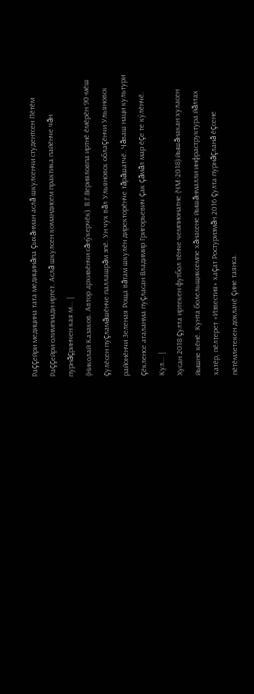Раççейри медицина тата медицинăпа çыхăнман аслă шкулсенчи студентсен Пӗтӗм Раççейри олимпиади иртет. Аслă шкулсен командисем практика пайӗнче чăн пурнăçринчен кая м... |
(Николай Казаков. Автор архивӗнчи сăнӳкерчӗк). В.Г.Верияловпа иртнӗ ӗмӗрӗн 90-мӗш çулӗсен пуçламăшӗнче паллашрăм эпӗ. Ун чух вăл Ульяновск облаçӗнчи Ульяновск районӗнчи Зеленая Роща вăтам шкулӗн директорӗнче тăрăшатчӗ. Чăваш наци культури çӗкленсе аталанма пуçласан Владимир Григорьевич çак çăмăл мар ӗçе те кӳлӗнчӗ. Кул... |
Хусан 2018 çулта иртекен футбол тӗнче чемпионатне (ЧМ-2018) йышăнакан хуласен йышне кӗнӗ. Кунта болельщиксемпе хăнасене йышăнмалли инфраструктура йăлтах хатӗр, пӗлтерет «Известия» хаçат Ростуризмăн 2016 çулта пурнăçланă ӗçсене пӗтӗмлетекен доклачӗ çине таянса.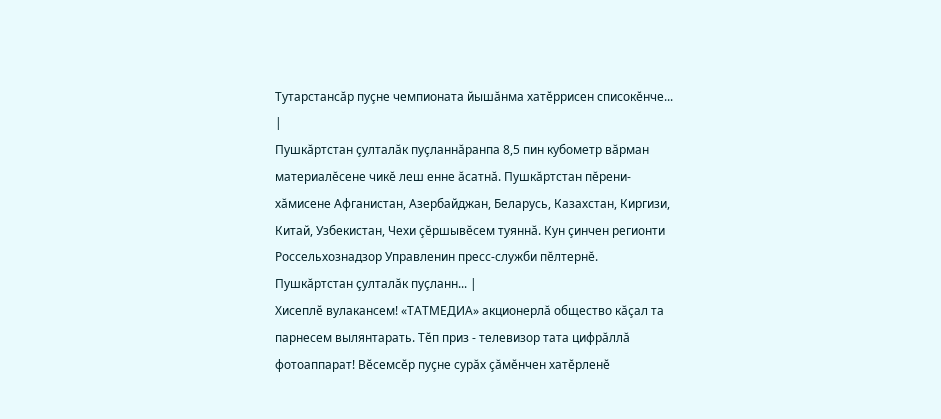Тутарстансăр пуçне чемпионата йышăнма хатӗррисен списокӗнче... |
Пушкăртстан çулталăк пуçланнăранпа 8,5 пин кубометр вăрман материалĕсене чикĕ леш енне ăсатнă. Пушкăртстан пĕрени-хăмисене Афганистан, Азербайджан, Беларусь, Казахстан, Киргизи, Китай, Узбекистан, Чехи çĕршывĕсем туяннă. Кун çинчен регионти Россельхознадзор Управленин пресс-служби пĕлтернĕ.
Пушкăртстан çулталăк пуçланн... |
Хисеплӗ вулакансем! «ТАТМЕДИА» акционерлă общество кăçал та парнесем вылянтарать. Тӗп приз - телевизор тата цифрăллă фотоаппарат! Вӗсемсӗр пуçне сурăх çăмӗнчен хатӗрленӗ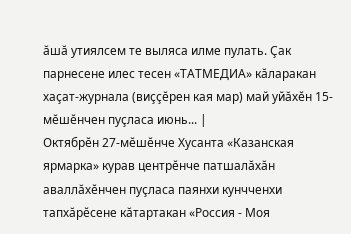ăшă утиялсем те выляса илме пулать. Çак парнесене илес тесен «ТАТМЕДИА» кăларакан хаçат-журнала (виççӗрен кая мар) май уйăхӗн 15-мӗшӗнчен пуçласа июнь... |
Октябрӗн 27-мӗшӗнче Хусанта «Казанская ярмарка» курав центрӗнче патшалăхăн аваллăхӗнчен пуçласа паянхи кунчченхи тапхăрӗсене кăтартакан «Россия - Моя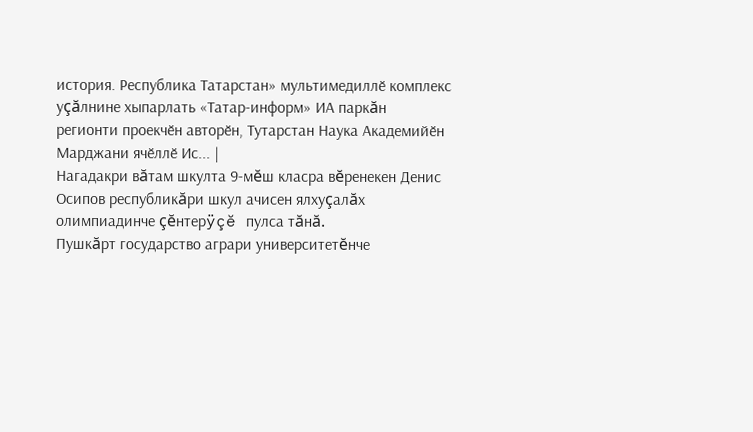история. Республика Татарстан» мультимедиллӗ комплекс уçăлнине хыпарлать «Татар-информ» ИА паркăн регионти проекчӗн авторӗн, Тутарстан Наука Академийӗн Марджани ячӗллӗ Ис... |
Нагадакри вăтам шкулта 9-мĕш класра вĕренекен Денис Осипов республикăри шкул ачисен ялхуçалăх олимпиадинче çĕнтерÿçĕ пулса тăнă.
Пушкăрт государство аграри университетĕнче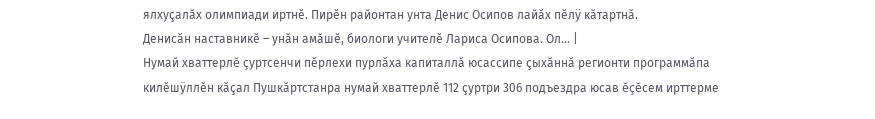ялхуçалăх олимпиади иртнĕ. Пирĕн районтан унта Денис Осипов лайăх пĕлÿ кăтартнă.
Денисăн наставникĕ – унăн амăшĕ, биологи учителĕ Лариса Осипова. Ол... |
Нумай хваттерлĕ çуртсенчи пĕрлехи пурлăха капиталлă юсассипе çыхăннă регионти программăпа килĕшÿллĕн кăçал Пушкăртстанра нумай хваттерлĕ 112 çуртри 306 подъездра юсав ĕçĕсем ирттерме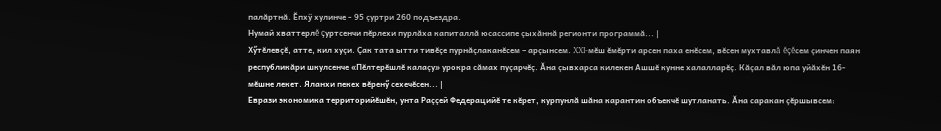палăртнă. Ĕпхÿ хулинче - 95 çуртри 260 подъездра.
Нумай хваттерлĕ çуртсенчи пĕрлехи пурлăха капиталлă юсассипе çыхăннă регионти программă... |
Хӳтĕлевçĕ, атте, кил хуçи. Çак тата ытти тивĕçе пурнăçлаканĕсем – арçынсем. XXI-мĕш ĕмĕрти арсен паха енĕсем, вĕсен мухтавлă ĕçĕсем çинчен паян республикăри шкулсенче «Пĕлтерĕшлĕ калаçу» урокра сăмах пуçарчĕç. Ăна çывхарса килекен Ашшĕ кунне халалларĕç. Кăçал вăл юпа уйăхĕн 16-мĕшне лекет. Яланхи пекех вĕренӳ сехечĕсен... |
Еврази экономика территорийĕшĕн, унта Раççей Федерацийĕ те кĕрет, курпунлă шăна карантин объекчĕ шутланать. Ăна саракан çĕршывсем: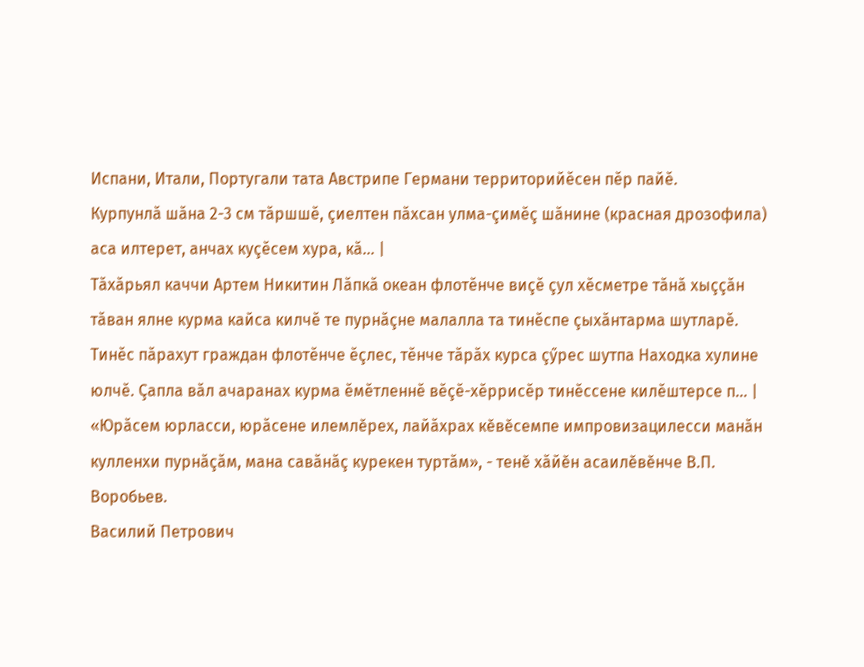Испани, Итали, Португали тата Австрипе Германи территорийĕсен пĕр пайĕ.
Курпунлă шăна 2-3 см тăршшĕ, çиелтен пăхсан улма-çимĕç шăнине (красная дрозофила) аса илтерет, анчах куçĕсем хура, кă... |
Тăхăрьял каччи Артем Никитин Лăпкă океан флотĕнче виçĕ çул хĕсметре тăнă хыççăн тăван ялне курма кайса килчĕ те пурнăçне малалла та тинĕспе çыхăнтарма шутларĕ. Тинĕс пăрахут граждан флотĕнче ĕçлес, тĕнче тăрăх курса çӳрес шутпа Находка хулине юлчĕ. Çапла вăл ачаранах курма ĕмĕтленнĕ вĕçĕ-хĕррисĕр тинĕссене килĕштерсе п... |
«Юрăсем юрласси, юрăсене илемлěрех, лайăхрах кěвěсемпе импровизацилесси манăн кулленхи пурнăçăм, мана савăнăç курекен туртăм», - тенě хăйěн асаилěвěнче В.П. Воробьев.
Василий Петрович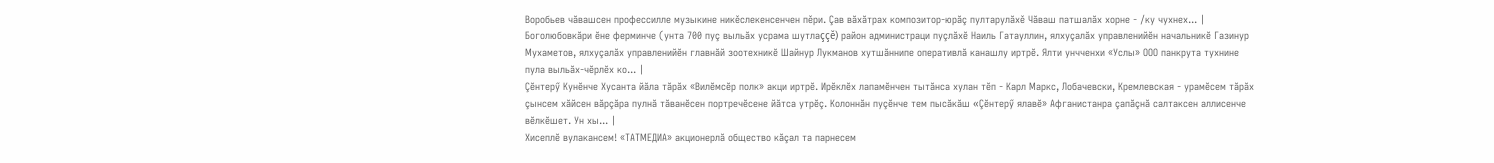Воробьев чăвашсен профессилле музыкине никěслекенсенчен пěри. Çав вăхăтрах композитор-юрăç пултарулăхě Чăваш патшалăх хорне - /ку чухнех... |
Боголюбовкăри ĕне ферминче (унта 700 пуç выльăх усрама шутлаççĕ) район администраци пуçлăхĕ Наиль Гатауллин, ялхуçалăх управленийĕн начальникĕ Газинур Мухаметов, ялхуçалăх управленийĕн главнăй зоотехникĕ Шайнур Лукманов хутшăннипе оперативлă канашлу иртрĕ. Ялти унчченхи «Услы» ООО панкрута тухнине пула выльăх-чĕрлĕх ко... |
Çӗнтерӳ Кунӗнче Хусанта йăла тăрăх «Вилӗмсӗр полк» акци иртрӗ. Ирӗклӗх лапамӗнчен тытăнса хулан тӗп - Карл Маркс, Лобачевски, Кремлевская - урамӗсем тăрăх çынсем хăйсен вăрçăра пулнă тăванӗсен портречӗсене йăтса утрӗç. Колоннăн пуçӗнче тем пысăкăш «Çӗнтерӳ ялавӗ» Афганистанра çапăçнă салтаксен аллисенче вӗлкӗшет. Ун хы... |
Хисеплӗ вулакансем! «ТАТМЕДИА» акционерлă общество кăçал та парнесем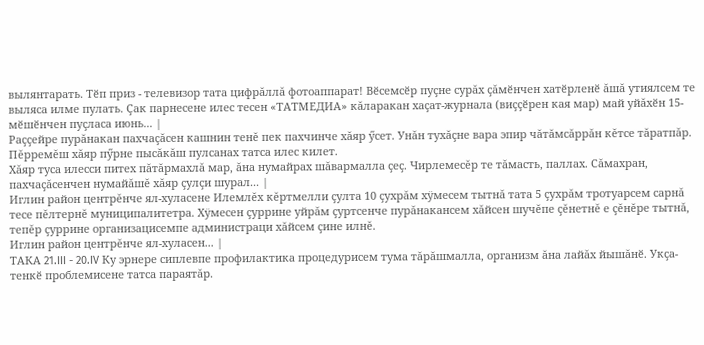вылянтарать. Тӗп приз - телевизор тата цифрăллă фотоаппарат! Вӗсемсӗр пуçне сурăх çăмӗнчен хатӗрленӗ ăшă утиялсем те выляса илме пулать. Çак парнесене илес тесен «ТАТМЕДИА» кăларакан хаçат-журнала (виççӗрен кая мар) май уйăхӗн 15-мӗшӗнчен пуçласа июнь... |
Раççейре пурăнакан пахчаçăсен кашнин тенĕ пек пахчинче хăяр ӳсет. Унăн тухăçне вара эпир чăтăмсăррăн кĕтсе тăратпăр. Пĕрремĕш хăяр пӳрне пысăкăш пулсанах татса илес килет.
Хăяр туса илесси питех пăтăрмахлă мар, ăна нумайрах шăвармалла çеç. Чирлемесĕр те тăмасть, паллах. Сăмахран, пахчаçăсенчен нумайăшĕ хăяр çулçи шурал... |
Иглин район центрĕнче ял-хуласене Илемлĕх кĕртмелли çулта 10 çухрăм хÿмесем тытнă тата 5 çухрăм тротуарсем сарнă тесе пĕлтернĕ муниципалитетра. Хÿмесен çуррине уйрăм çуртсенче пурăнакансем хăйсен шучĕпе çĕнетнĕ е çĕнĕре тытнă, тепĕр çуррине организацисемпе администраци хăйсем çине илнĕ.
Иглин район центрĕнче ял-хуласен... |
ТАКА 21.III - 20.IV Ку эрнере сиплевпе профилактика процедурисем тума тăрăшмалла, организм ăна лайăх йышăнӗ. Укçа-тенкӗ проблемисене татса параятăр.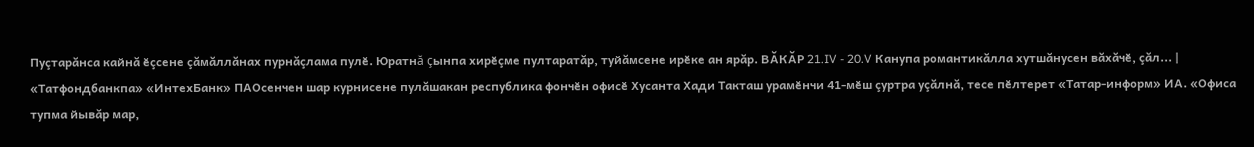Пуçтарăнса кайнă ӗçсене çăмăллăнах пурнăçлама пулӗ. Юратнă çынпа хирӗçме пултаратăр, туйăмсене ирӗке ан ярăр. ВĂКĂР 21.IV - 20.V Канупа романтикăлла хутшăнусен вăхăчӗ, çăл... |
«Татфондбанкпа» «ИнтехБанк» ПАОсенчен шар курнисене пулăшакан республика фончӗн офисӗ Хусанта Хади Такташ урамӗнчи 41-мӗш çуртра уçăлнă, тесе пӗлтерет «Татар-информ» ИА. «Офиса тупма йывăр мар,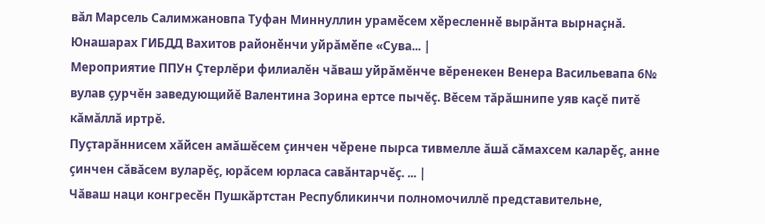вăл Марсель Салимжановпа Туфан Миннуллин урамӗсем хӗресленнӗ вырăнта вырнаçнă. Юнашарах ГИБДД Вахитов районӗнчи уйрăмӗпе «Сува... |
Мероприятие ППУн Çтерлĕри филиалĕн чăваш уйрăмĕнче вĕренекен Венера Васильевапа 6№ вулав çурчĕн заведующийĕ Валентина Зорина ертсе пычĕç. Вĕсем тăрăшнипе уяв каçĕ питĕ кăмăллă иртрĕ.
Пуçтарăннисем хăйсен амăшĕсем çинчен чӗрене пырса тивмелле ăшă сăмахсем каларӗç, анне çинчен сăвăсем вуларĕç, юрăсем юрласа савăнтарчĕç. ... |
Чăваш наци конгресĕн Пушкăртстан Республикинчи полномочиллĕ представительне,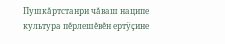Пушкăртстанри чăваш наципе культура пĕрлешĕвĕн ертÿçине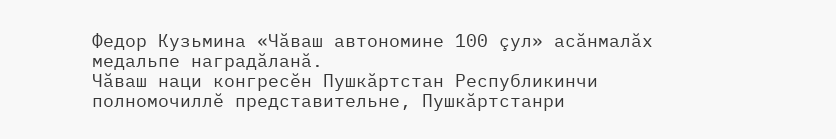Федор Кузьмина «Чăваш автономине 100 çул» асăнмалăх медальпе наградăланă.
Чăваш наци конгресĕн Пушкăртстан Республикинчи полномочиллĕ представительне, Пушкăртстанри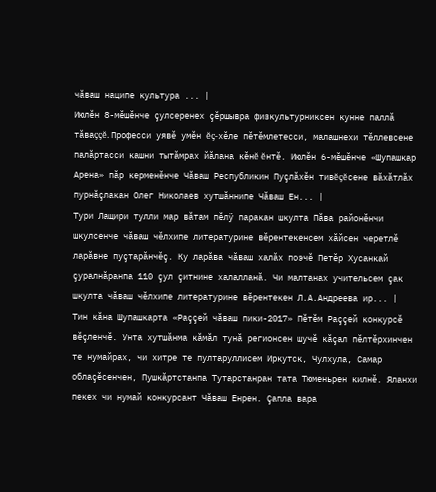чăваш наципе культура ... |
Июлĕн 8-мĕшĕнче çулсеренех çĕршывра физкультурниксен кунне паллă тăваççĕ. Професси уявĕ умĕн ĕç-хĕле пĕтĕмлетесси, малашнехи тĕллевсене палăртасси кашни тытăмрах йăлана кĕнĕ ĕнтĕ. Июлĕн 6-мĕшĕнче «Шупашкар Арена» пăр керменĕнче Чăваш Республикин Пуçлăхĕн тивĕçĕсене вăхăтлăх пурнăçлакан Олег Николаев хутшăннипе Чăваш Ен... |
Тури Лащири тулли мар вăтам пĕлÿ паракан шкулта Пăва районĕнчи шкулсенче чăваш чĕлхипе литературине вĕрентекенсем хăйсен черетлĕ ларăвне пуçтарăнчĕç. Ку ларăва чăваш халăх поэчĕ Петĕр Хусанкай çуралнăранпа 110 çул çитнине халалланă. Чи малтанах учительсем çак шкулта чăваш чĕлхипе литературине вĕрентекен Л.А.Андреева ир... |
Тин кăна Шупашкарта «Раççей чăваш пики-2017» Пӗтӗм Раççей конкурсӗ вӗçленчӗ. Унта хутшăнма кăмăл тунă регионсен шучӗ кăçал пӗлтӗрхинчен те нумайрах, чи хитре те пултаруллисем Иркутск, Чулхула, Самар облаçӗсенчен, Пушкăртстанпа Тутарстанран тата Тюменьрен килнӗ. Яланхи пекех чи нумай конкурсант Чăваш Енрен. Çапла вара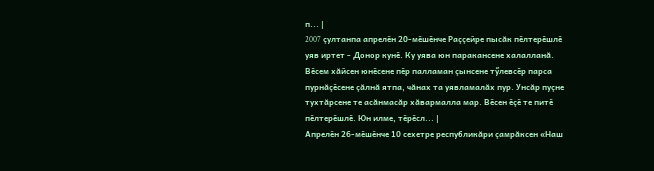п... |
2007 çултанпа апрелӗн 20-мӗшӗнче Раççейре пысăк пӗлтерӗшлӗ уяв иртет - Донор кунӗ. Ку уява юн паракансене халалланă. Вӗсем хăйсен юнӗсене пӗр палламан çынсене тӳлевсӗр парса пурнăçӗсене çăлнă ятпа, чăнах та уявламалăх пур. Унсăр пуçне тухтăрсене те асăнмасăр хăвармалла мар. Вӗсен ӗçӗ те питӗ пӗлтерӗшлӗ. Юн илме, тӗрӗсл... |
Апрелӗн 26-мӗшӗнче 10 сехетре республикăри çамрăксен «Наш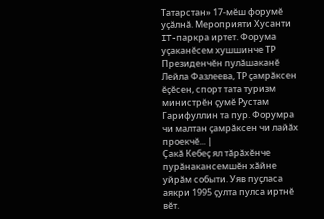Татарстан» 17-мӗш форумӗ уçăлнă. Мероприяти Хусанти IT-паркра иртет. Форума уçаканӗсем хушшинче ТР Президенчӗн пулăшаканӗ Лейла Фазлеева, ТР çамрăксен ӗçӗсен, спорт тата туризм министрӗн çумӗ Рустам Гарифуллин та пур. Форумра чи малтан çамрăксен чи лайăх проекчӗ... |
Çакă Кебеç ял тăрăхĕнче пурăнакансемшĕн хăйне уйрăм событи. Уяв пуçласа аякри 1995 çулта пулса иртнĕ вĕт.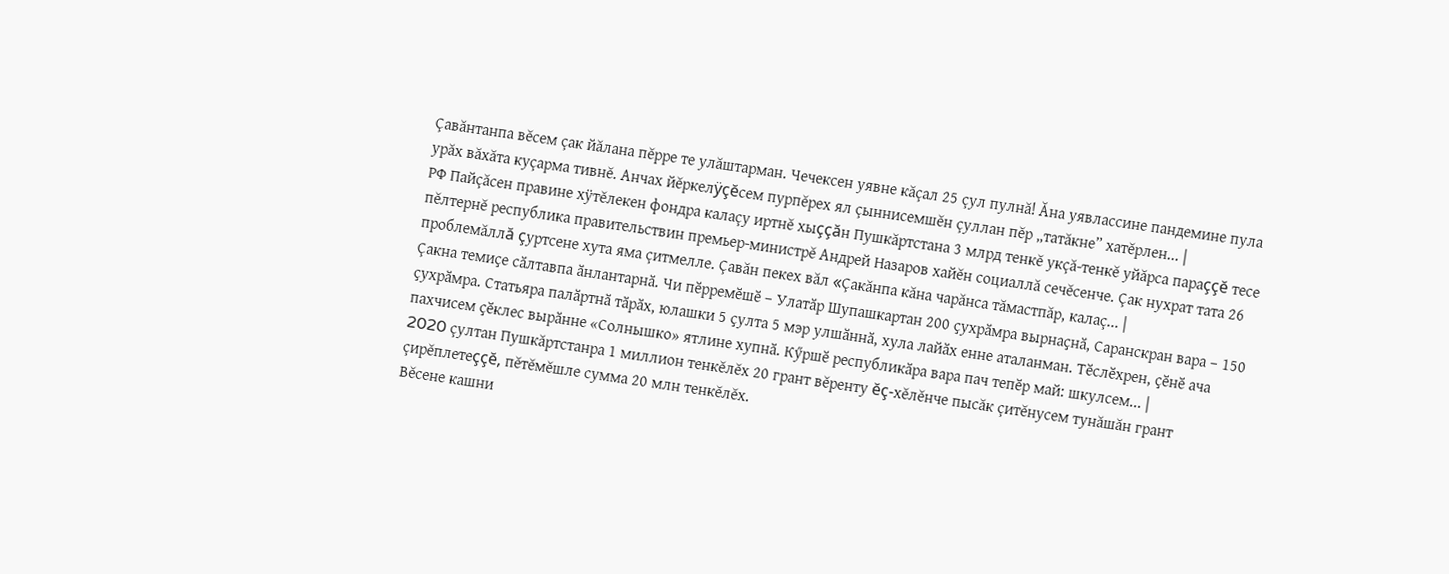Çавăнтанпа вĕсем çак йăлана пĕрре те улăштарман. Чечексен уявне кăçал 25 çул пулнă! Ăна уявлассине пандемине пула урăх вăхăта куçарма тивнĕ. Анчах йĕркелÿçĕсем пурпĕрех ял çыннисемшĕн çуллан пĕр „татăкне” хатĕрлен... |
РФ Пайçăсен правине хÿтĕлекен фондра калаçу иртнĕ хыççăн Пушкăртстана 3 млрд тенкĕ укçă-тенкĕ уйăрса параççĕ тесе пĕлтернĕ республика правительствин премьер-министрĕ Андрей Назаров хайĕн социаллă сечĕсенче. Çак нухрат тата 26 проблемăллă çуртсене хута яма çитмелле. Çавăн пекех вăл «Çакăнпа кăна чарăнса тăмастпăр, калаç... |
Çакна темиҫе сӑлтавпа ӑнлантарнӑ. Чи пӗрремӗшӗ – Улатӑр Шупашкартан 200 ҫухрӑмра вырнаҫнӑ, Саранскран вара – 150 ҫухрӑмра. Статьяра палӑртнӑ тӑрӑх, юлашки 5 ҫулта 5 мэр улшӑннӑ, хула лайӑх енне аталанман. Тӗслӗхрен, ҫӗнӗ ача пахчисем ҫӗклес вырӑнне «Солнышко» ятлине хупнӑ. Кӳршӗ республикӑра вара пач тепӗр май: шкулсем... |
2020 çултан Пушкăртстанра 1 миллион тенкĕлĕх 20 грант вĕренту ĕç-хĕлĕнче пысăк çитĕнусем тунăшăн грант çирĕплетеççĕ, пĕтĕмĕшле сумма 20 млн тенкĕлĕх.
Вĕсене кашни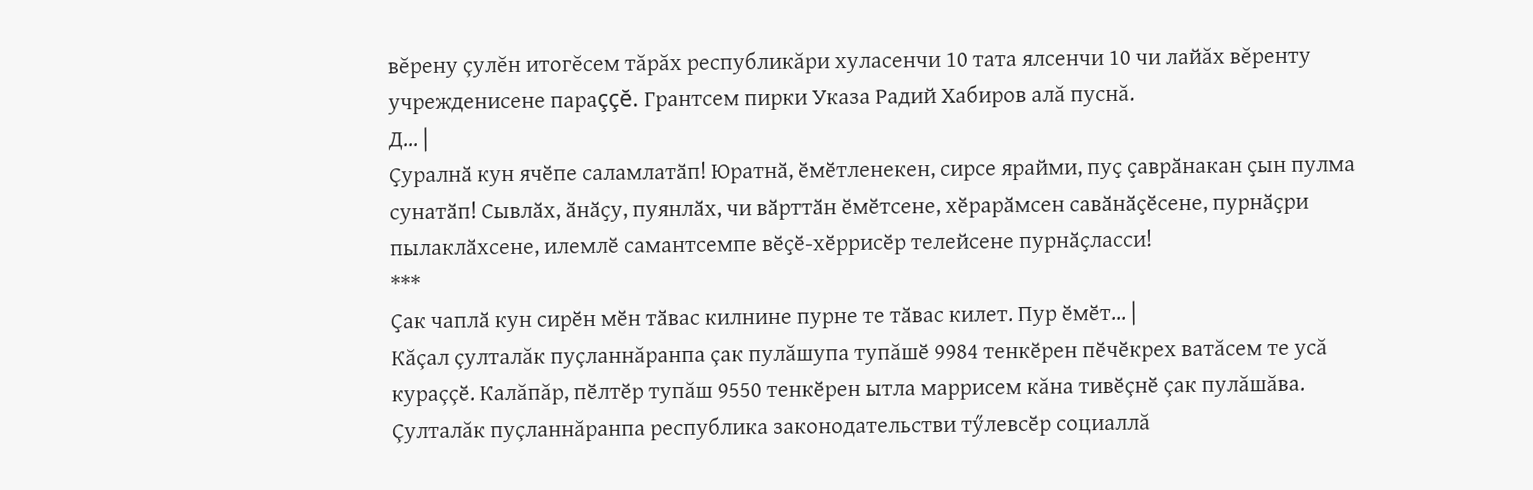вĕрену çулĕн итогĕсем тăрăх республикăри хуласенчи 10 тата ялсенчи 10 чи лайăх вĕренту учрежденисене параççĕ. Грантсем пирки Указа Радий Хабиров алă пуснă.
Д... |
Ҫуралнӑ кун ячӗпе саламлатӑп! Юратнӑ, ӗмӗтленекен, сирсе ярайми, пуҫ ҫаврӑнакан ҫын пулма сунатӑп! Сывлӑх, ӑнӑҫу, пуянлӑх, чи вӑрттӑн ӗмӗтсене, хӗрарӑмсен савӑнӑҫӗсене, пурнӑҫри пылаклӑхсене, илемлӗ самантсемпе вӗҫӗ-хӗррисӗр телейсене пурнӑҫласси!
***
Ҫак чаплӑ кун сирӗн мӗн тӑвас килнине пурне те тӑвас килет. Пур ӗмӗт... |
Кăçал çулталăк пуçланнăранпа çак пулăшупа тупăшӗ 9984 тенкӗрен пӗчӗкрех ватăсем те усă кураççӗ. Калăпăр, пӗлтӗр тупăш 9550 тенкӗрен ытла маррисем кăна тивӗçнӗ çак пулăшăва. Çулталăк пуçланнăранпа республика законодательстви тӳлевсӗр социаллă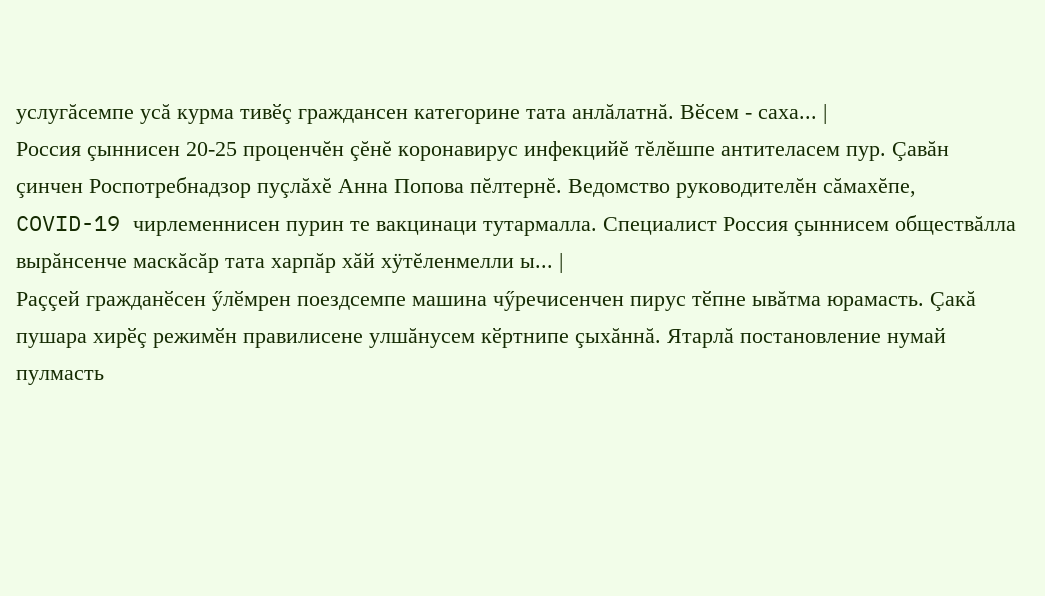услугăсемпе усă курма тивӗç граждансен категорине тата анлăлатнă. Вӗсем - саха... |
Россия çыннисен 20-25 проценчĕн çĕнĕ коронавирус инфекцийĕ тĕлĕшпе антителасем пур. Çавăн çинчен Роспотребнадзор пуçлăхĕ Анна Попова пĕлтернĕ. Ведомство руководителĕн сăмахĕпе, COVID-19 чирлеменнисен пурин те вакцинаци тутармалла. Специалист Россия çыннисем обществăлла вырăнсенче маскăсăр тата харпăр хăй хÿтĕленмелли ы... |
Раççей гражданӗсен ӳлӗмрен поездсемпе машина чӳречисенчен пирус тӗпне ывăтма юрамасть. Çакă пушара хирӗç режимӗн правилисене улшăнусем кӗртнипе çыхăннă. Ятарлă постановление нумай пулмасть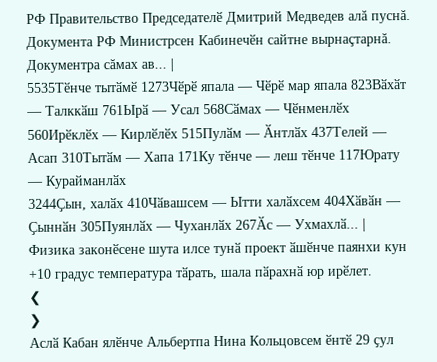РФ Правительство Председателӗ Дмитрий Медведев алă пуснă. Документа РФ Министрсен Кабинечӗн сайтне вырнаçтарнă. Документра сăмах ав... |
5535Тӗнче тытӑмӗ 1273Чӗрӗ япала — Чӗрӗ мар япала 823Вӑхӑт — Талккӑш 761Ырӑ — Усал 568Сӑмах — Чӗнменлӗх 560Ирӗклӗх — Кирлӗлӗх 515Пулӑм — Ӑнтлӑх 437Телей — Асап 310Тытӑм — Хапа 171Ку тӗнче — леш тӗнче 117Юрату — Курайманлӑх
3244Ҫын, халӑх 410Чӑвашсем — Ытти халӑхсем 404Хӑвӑн — Ҫыннӑн 305Пуянлӑх — Чуханлӑх 267Ӑс — Ухмахлӑ... |
Физика законӗсене шута илсе тунӑ проект ӑшӗнче паянхи кун +10 градус температура тӑрать, шала пӑрахнӑ юр ирӗлет.
❮
❯
Аслӑ Кабан ялӗнче Альбертпа Нина Кольцовсем ӗнтӗ 29 ҫул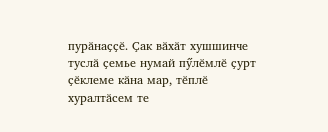пурӑнаҫҫӗ. Ҫак вӑхӑт хушшинче туслӑ ҫемье нумай пӳлӗмлӗ ҫурт ҫӗклеме кӑна мар, тӗплӗ хуралтӑсем те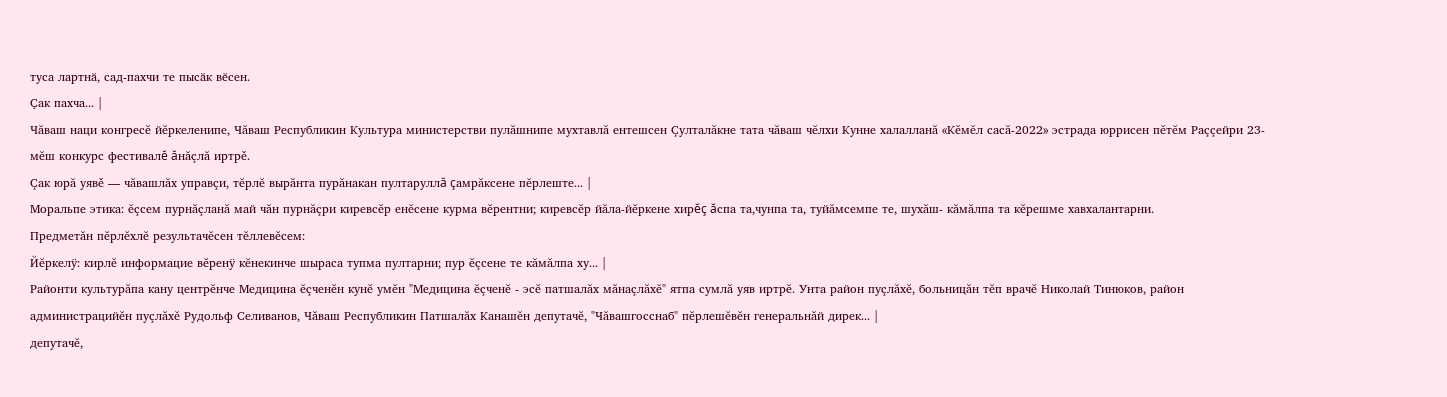туса лартнӑ, сад-пахчи те пысӑк вӗсен.
Ҫак пахча... |
Чăваш наци конгресĕ йĕркеленипе, Чăваш Республикин Культура министерстви пулăшнипе мухтавлă ентешсен Çулталăкне тата чăваш чĕлхи Кунне халалланă «Кĕмĕл сасă-2022» эстрада юррисен пĕтĕм Раççейри 23-мĕш конкурс фестивалĕ ăнăçлă иртрě.
Çак юрă уявě — чăвашлăх управçи, тĕрлĕ вырăнта пурăнакан пултаруллă çамрăксене пĕрлеште... |
Моральпе этика: ĕçсем пурнăçланă май чăн пурнăçри киревсĕр енĕсене курма вĕрентни; киревсĕр йăла-йĕркене хирĕç ăспа та,чунпа та, туйăмсемпе те, шухăш- кăмăлпа та кĕрешме хавхалантарни.
Предметăн пĕрлĕхлĕ результачĕсен тĕллевĕсем:
Йĕркелÿ: кирлĕ информацие вĕренÿ кĕнекинче шыраса тупма пултарни; пур ĕçсене те кăмăлпа ху... |
Районти культурăпа кану центрĕнче Медицина ĕçченĕн кунĕ умĕн "Медицина ĕçченĕ - эсĕ патшалăх мăнаçлăхĕ" ятпа сумлă уяв иртрĕ. Унта район пуçлăхĕ, больницăн тĕп врачĕ Николай Тинюков, район администрацийĕн пуçлăхĕ Рудольф Селиванов, Чăваш Республикин Патшалăх Канашĕн депутачĕ, "Чăвашгосснаб" пĕрлешĕвĕн генеральнăй дирек... |
депутачĕ,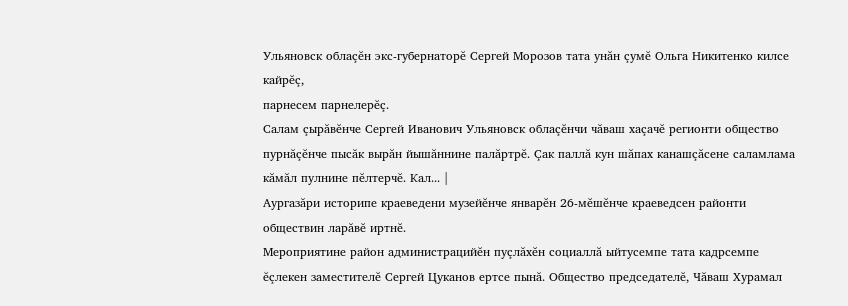Ульяновск облаçĕн экс-губернаторĕ Сергей Морозов тата унăн çумĕ Ольга Никитенко килсе кайрĕç,
парнесем парнелерĕç.
Салам çырăвĕнче Сергей Иванович Ульяновск облаçĕнчи чăваш хаçачĕ регионти общество пурнăçĕнче пысăк вырăн йышăннине палăртрĕ. Çак паллă кун шăпах канашçăсене саламлама кăмăл пулнине пĕлтерчĕ. Кал... |
Аургазăри историпе краеведени музейĕнче январĕн 26-мĕшĕнче краеведсен районти обществин ларăвĕ иртнĕ.
Мероприятине район администрацийĕн пуçлăхĕн социаллă ыйтусемпе тата кадрсемпе ĕçлекен заместителĕ Сергей Цуканов ертсе пынă. Общество председателĕ, Чăваш Хурамал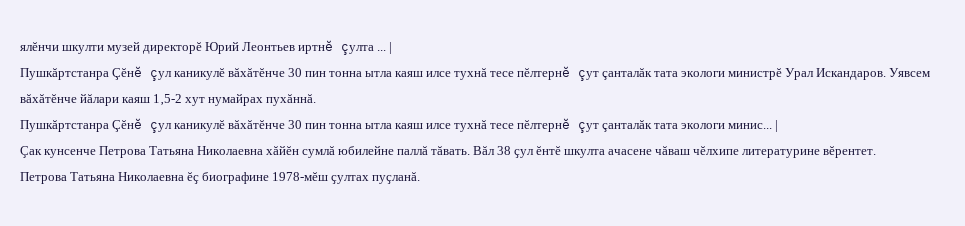ялĕнчи шкулти музей директорĕ Юрий Леонтьев иртнĕ çулта ... |
Пушкăртстанра Çĕнĕ çул каникулĕ вăхăтĕнче 30 пин тонна ытла каяш илсе тухнă тесе пĕлтернĕ çут çанталăк тата экологи министрĕ Урал Искандаров. Уявсем вăхăтĕнче йăлари каяш 1‚5-2 хут нумайрах пухăннă.
Пушкăртстанра Çĕнĕ çул каникулĕ вăхăтĕнче 30 пин тонна ытла каяш илсе тухнă тесе пĕлтернĕ çут çанталăк тата экологи минис... |
Ҫак кунсенче Петрова Татьяна Николаевна хăйĕн сумлă юбилейне паллă тăвать. Вăл 38 ҫул ĕнтĕ шкулта ачасене чăваш чĕлхипе литературине вĕрентет.
Петрова Татьяна Николаевна ĕҫ биографине 1978-мĕш ҫултах пуҫланă.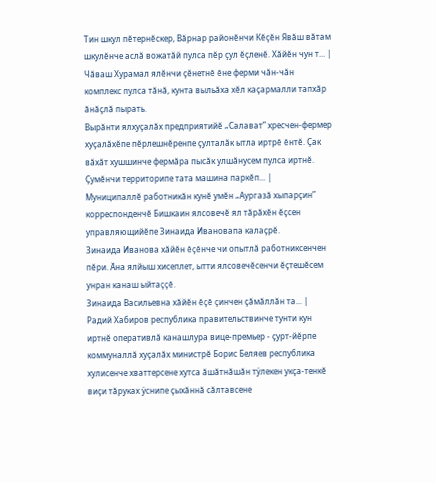Тин шкул пĕтернĕскер, Вăрнар районĕнчи Кĕҫĕн Явăш вăтам шкулĕнче аслă вожатăй пулса пĕр ҫул ĕҫленĕ. Хăйĕн чун т... |
Чăваш Хурамал ялĕнчи çĕнетнĕ ĕне ферми чăн-чăн комплекс пулса тăнă, кунта выльăха хĕл каçармалли тапхăр ăнăçлă пырать.
Вырăнти ялхуçалăх предприятийĕ „Салават” хресчен-фермер хуçалăхĕпе пĕрлешнĕренпе çулталăк ытла иртрĕ ĕнтĕ. Çак вăхăт хушшинче фермăра пысăк улшăнусем пулса иртнĕ. Çумĕнчи территорипе тата машина паркĕп... |
Муниципаллĕ работникăн кунĕ умĕн „Аургазă хыпарçин” корреспонденчĕ Бишкаин ялсовечĕ ял тăрăхĕн ĕçсен управляющийĕпе Зинаида Ивановапа калаçрĕ.
Зинаида Иванова хăйĕн ĕçĕнче чи опытлă работниксенчен пĕри. Ăна ялйыш хисеплет, ытти ялсовечĕсенчи ĕçтешĕсем унран канаш ыйтаççĕ.
Зинаида Васильевна хăйĕн ĕçĕ çинчен çăмăллăн та... |
Радий Хабиров республика правительствинче тунти кун иртнĕ оперативлă канашлура вице-премьер - çурт-йĕрпе коммуналлă хуçалăх министрĕ Борис Беляев республика хулисенче хваттерсене хутса ăшăтнăшăн тÿлекен укçа-тенкĕ виçи тăруках ÿснипе çыхăннă сăлтавсене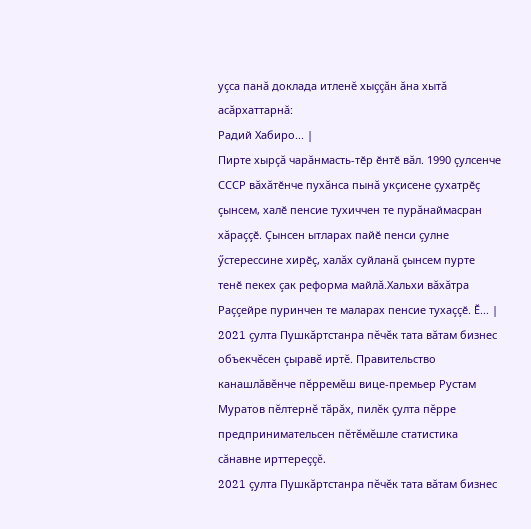уçса панă доклада итленĕ хыççăн ăна хытă асăрхаттарнă:
Радий Хабиро... |
Пирте хырçă чарăнмасть-тӗр ӗнтӗ вăл. 1990 çулсенче СССР вăхăтӗнче пухăнса пынă укçисене çухатрӗç çынсем, халӗ пенсие тухиччен те пурăнаймасран хăраççӗ. Çынсен ытларах пайӗ пенси çулне ӳстерессине хирӗç, халăх суйланă çынсем пурте тенӗ пекех çак реформа майлă.Хальхи вăхăтра Раççейре пуринчен те маларах пенсие тухаççӗ. Ӗ... |
2021 çулта Пушкăртстанра пĕчĕк тата вăтам бизнес объекчĕсен çыравĕ иртĕ. Правительство канашлăвĕнче пĕрремĕш вице-премьер Рустам Муратов пĕлтернĕ тăрăх‚ пилĕк çулта пĕрре предпринимательсен пĕтĕмĕшле статистика сăнавне ирттереççĕ.
2021 çулта Пушкăртстанра пĕчĕк тата вăтам бизнес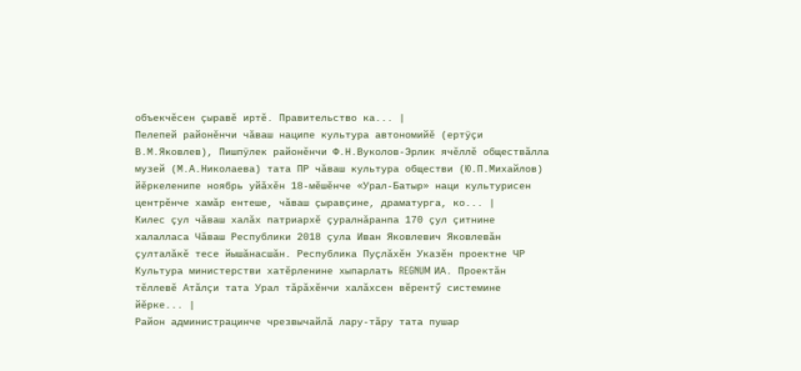объекчĕсен çыравĕ иртĕ. Правительство ка... |
Пелепей районĕнчи чăваш наципе культура автономийĕ (ертÿçи В.М.Яковлев), Пишпÿлек районĕнчи Ф.Н.Вуколов-Эрлик ячĕллĕ обществăлла музей (М.А.Николаева) тата ПР чăваш культура обществи (Ю.П.Михайлов) йĕркеленипе ноябрь уйăхĕн 18-мĕшĕнче «Урал-Батыр» наци культурисен центрĕнче хамăр ентеше, чăваш çыравçине, драматурга, ко... |
Килес çул чăваш халăх патриархӗ çуралнăранпа 170 çул çитнине халалласа Чăваш Республики 2018 çула Иван Яковлевич Яковлевăн çулталăкӗ тесе йышăнасшăн. Республика Пуçлăхӗн Указӗн проектне ЧР Культура министерстви хатӗрленине хыпарлать REGNUM ИА. Проектăн тӗллевӗ Атăлçи тата Урал тăрăхӗнчи халăхсен вӗрентӳ системине йӗрке... |
Район администрацинче чрезвычайлă лару-тăру тата пушар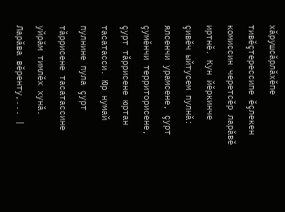хăрушсăрлăхĕпе тивĕçтерессипе ĕçлекен комиссин черетсĕр ларăвĕ иртнĕ. Кун йĕркинче çивĕч ыйтусем пулнă: ялсенчи урамсене, çурт çумĕнчи территорисене, çурт тăррисене юртан тасатасси. Юр нумай пулнине пула çурт тăррисене тасатассине уйрăм тимлĕх хунă. Ларăва вĕренту,... |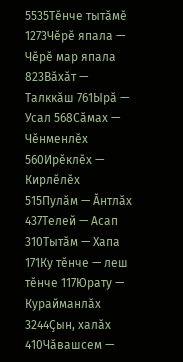5535Тӗнче тытӑмӗ 1273Чӗрӗ япала — Чӗрӗ мар япала 823Вӑхӑт — Талккӑш 761Ырӑ — Усал 568Сӑмах — Чӗнменлӗх 560Ирӗклӗх — Кирлӗлӗх 515Пулӑм — Ӑнтлӑх 437Телей — Асап 310Тытӑм — Хапа 171Ку тӗнче — леш тӗнче 117Юрату — Курайманлӑх
3244Ҫын, халӑх 410Чӑвашсем —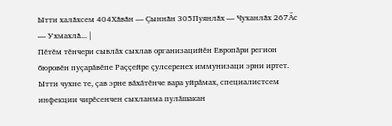Ытти халӑхсем 404Хӑвӑн — Ҫыннӑн 305Пуянлӑх — Чуханлӑх 267Ӑс — Ухмахлӑ... |
Пĕтĕм тĕнчери сывлăх сыхлав организацийĕн Европăри регион бюровĕн пуçарăвĕпе Раççейре çулсеренех иммунизаци эрни иртет. Ытти чухне те, çав эрне вăхăтĕнче вара уйрăмах, специалистсем инфекции чирĕсенчен сыхланма пулăшакан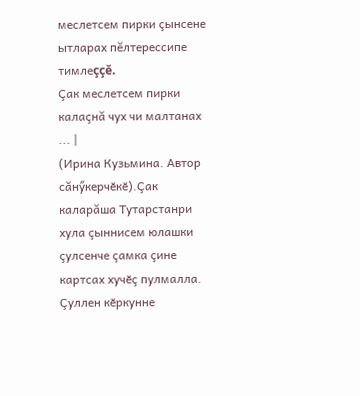меслетсем пирки çынсене ытларах пĕлтерессипе тимлеççĕ.
Çак меслетсем пирки калаçнă чух чи малтанах ... |
(Ирина Кузьмина. Автор сăнӳкерчӗкӗ).Çак каларăша Тутарстанри хула çыннисем юлашки çулсенче çамка çине картсах хучӗç пулмалла. Çуллен кӗркунне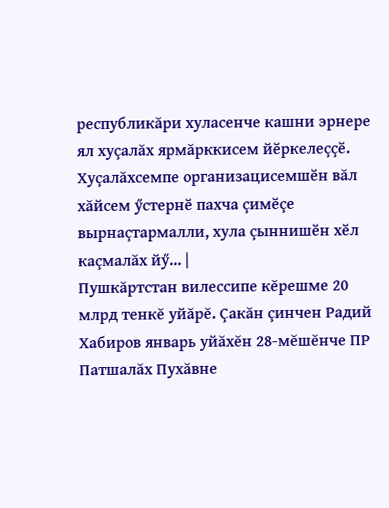республикăри хуласенче кашни эрнере ял хуçалăх ярмăрккисем йӗркелеççӗ. Хуçалăхсемпе организацисемшӗн вăл хăйсем ӳстернӗ пахча çимӗçе вырнаçтармалли, хула çыннишӗн хӗл каçмалăх йӳ... |
Пушкăртстан вилессипе кĕрешме 20 млрд тенкĕ уйăрĕ. Çакăн çинчен Радий Хабиров январь уйăхĕн 28-мĕшĕнче ПР Патшалăх Пухăвне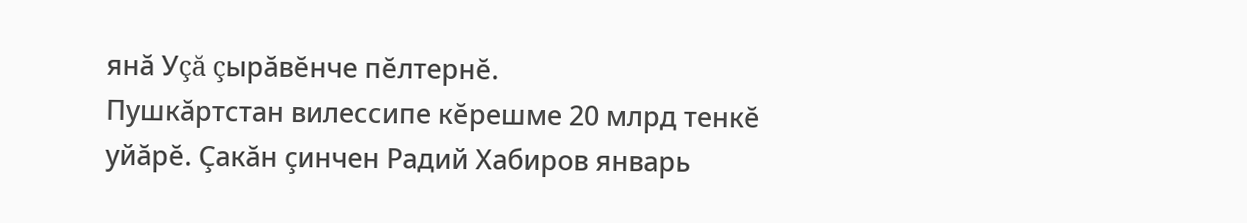янă Уçă çырăвĕнче пĕлтернĕ.
Пушкăртстан вилессипе кĕрешме 20 млрд тенкĕ уйăрĕ. Çакăн çинчен Радий Хабиров январь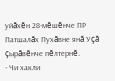уйăхĕн 28-мĕшĕнче ПР Патшалăх Пухăвне янă Уçă çырăвĕнче пĕлтернĕ.
- Чи хакли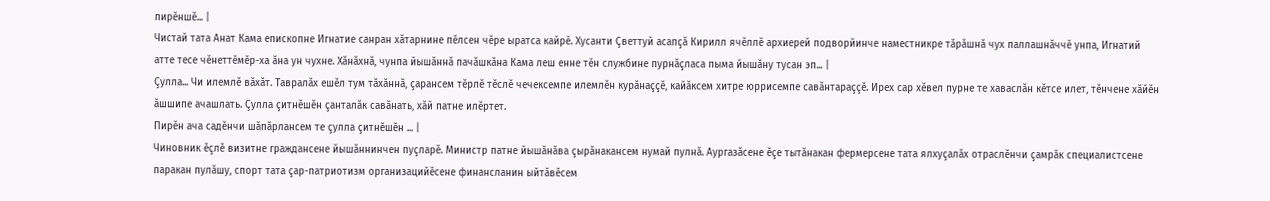пирĕншĕ... |
Чистай тата Анат Кама епископне Игнатие санран хăтарнине пӗлсен чӗре ыратса кайрӗ. Хусанти Çветтуй асапçă Кирилл ячӗллӗ архиерей подворйинче наместникре тăрăшнă чух паллашнăччӗ унпа, Игнатий атте тесе чӗнеттӗмӗр-ха ăна ун чухне. Хăнăхнă, чунпа йышăннă пачăшкăна Кама леш енне тӗн службине пурнăçласа пыма йышăну тусан эп... |
Çулла... Чи илемлĕ вăхăт. Тавралăх ешĕл тум тăхăннă‚ çарансем тĕрлĕ тĕслĕ чечексемпе илемлĕн курăнаççĕ‚ кайăксем хитре юррисемпе савăнтараççĕ. Ирех сар хĕвел пурне те хаваслăн кĕтсе илет‚ тĕнчене хăйĕн ăшшипе ачашлать. Çулла çитнĕшĕн çанталăк савăнать‚ хăй патне илĕртет.
Пирĕн ача садĕнчи шăпăрлансем те çулла çитнĕшĕн ... |
Чиновник ĕçлĕ визитне граждансене йышăннинчен пуçларĕ. Министр патне йышăнăва çырăнакансем нумай пулнă. Аургазăсене ĕçе тытăнакан фермерсене тата ялхуçалăх отраслĕнчи çамрăк специалистсене паракан пулăшу, спорт тата çар-патриотизм организацийĕсене финансланин ыйтăвĕсем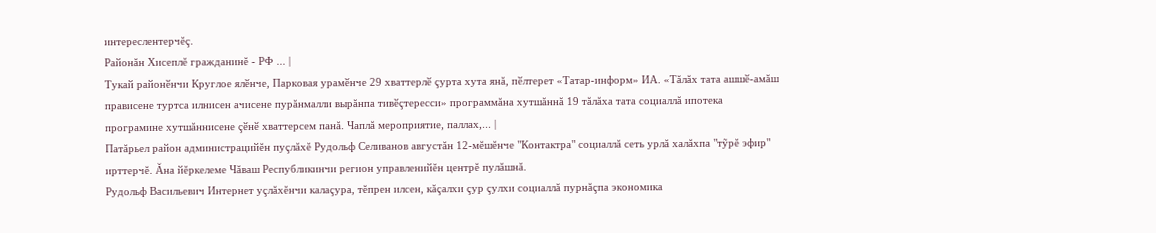интереслентерчĕç.
Районăн Хисеплĕ гражданинĕ - РФ ... |
Тукай районӗнчи Круглое ялӗнче, Парковая урамӗнче 29 хваттерлӗ çурта хута янă, пӗлтерет «Татар-информ» ИА. «Тăлăх тата ашшӗ-амăш прависене туртса илнисен ачисене пурăнмалли вырăнпа тивӗçтересси» программăна хутшăннă 19 тăлăха тата социаллă ипотека програмине хутшăннисене çӗнӗ хваттерсем панă. Чаплă мероприятие, паллах,... |
Патăрьел район администрацийĕн пуçлăхĕ Рудольф Селиванов августăн 12-мĕшĕнче "Контактра" социаллă сеть урлă халăхпа "тỹрĕ эфир" ирттерчĕ. Ăна йĕркелеме Чăваш Республикинчи регион управленийĕн центрĕ пулăшнă.
Рудольф Васильевич Интернет уçлăхĕнчи калаçура, тĕпрен илсен, кăçалхи çур çулхи социаллă пурнăçпа экономика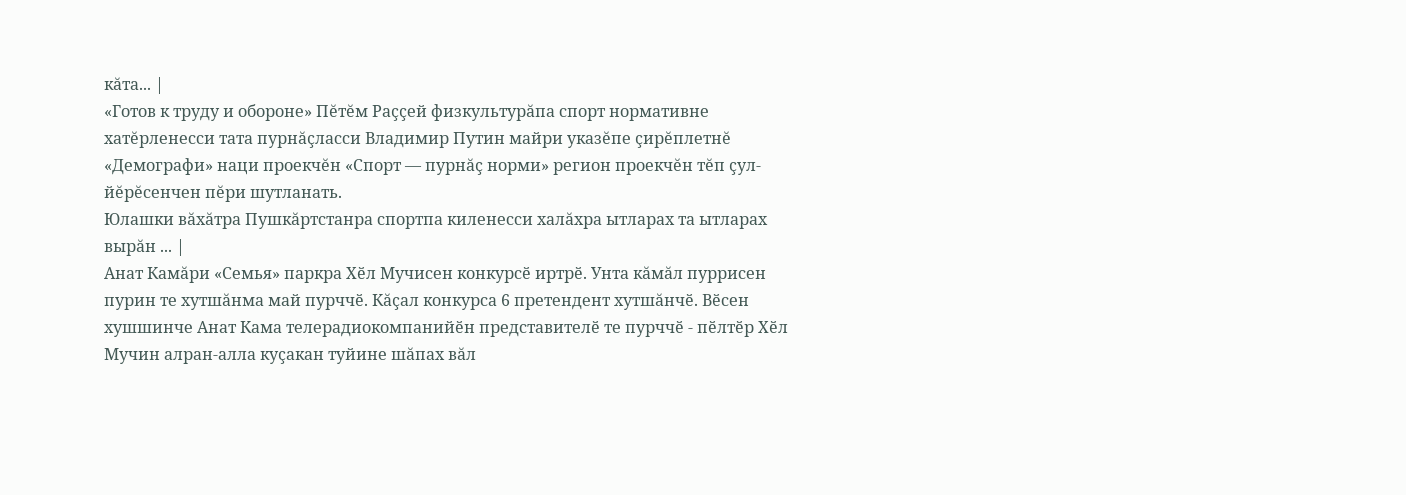кăта... |
«Готов к труду и обороне» Пĕтĕм Раççей физкультурăпа спорт нормативне хатĕрленесси тата пурнăçласси Владимир Путин майри указĕпе çирĕплетнĕ «Демографи» наци проекчĕн «Спорт — пурнăç норми» регион проекчĕн тĕп çул-йĕрĕсенчен пĕри шутланать.
Юлашки вăхăтра Пушкăртстанра спортпа киленесси халăхра ытларах та ытларах вырăн ... |
Анат Камăри «Семья» паркра Хӗл Мучисен конкурсӗ иртрӗ. Унта кăмăл пуррисен пурин те хутшăнма май пурччӗ. Кăçал конкурса 6 претендент хутшăнчӗ. Вӗсен хушшинче Анат Кама телерадиокомпанийӗн представителӗ те пурччӗ - пӗлтӗр Хӗл Мучин алран-алла куçакан туйине шăпах вăл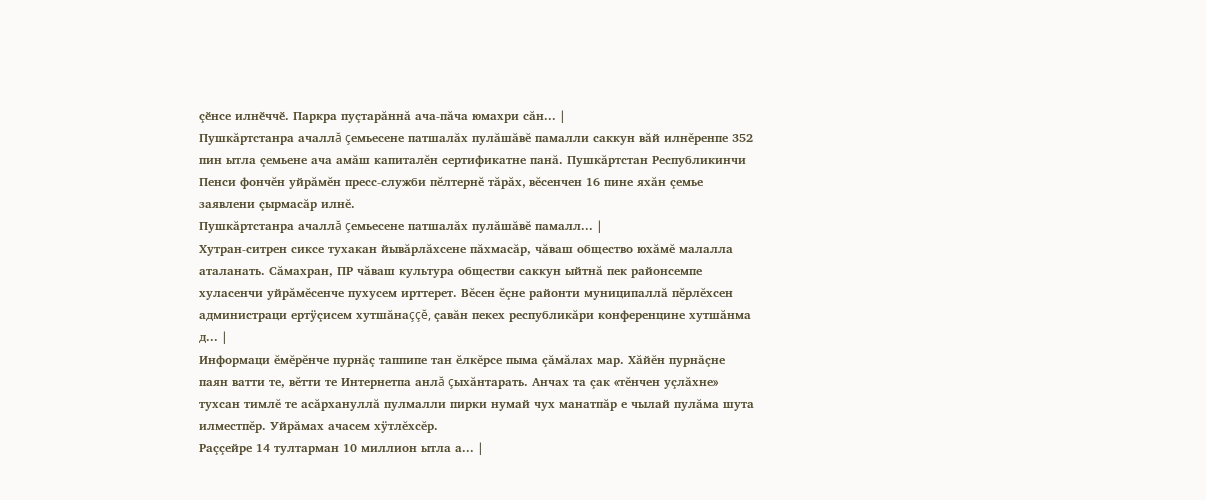çӗнсе илнӗччӗ. Паркра пуçтарăннă ача-пăча юмахри сăн... |
Пушкăртстанра ачаллă çемьесене патшалăх пулăшăвĕ памалли саккун вăй илнĕренпе 352 пин ытла çемьене ача амăш капиталĕн сертификатне панă. Пушкăртстан Республикинчи Пенси фончĕн уйрăмĕн пресс-служби пĕлтернĕ тăрăх‚ вĕсенчен 16 пине яхăн çемье заявлени çырмасăр илнĕ.
Пушкăртстанра ачаллă çемьесене патшалăх пулăшăвĕ памалл... |
Хутран-ситрен сиксе тухакан йывăрлăхсене пăхмасăр, чăваш общество юхăмĕ малалла аталанать. Сăмахран, ПР чăваш культура обществи саккун ыйтнă пек районсемпе хуласенчи уйрăмĕсенче пухусем ирттерет. Вĕсен ĕçне районти муниципаллă пĕрлĕхсен администраци ертÿçисем хутшăнаççĕ, çавăн пекех республикăри конференцине хутшăнма д... |
Информаци ĕмĕрĕнче пурнăç таппипе тан ĕлкĕрсе пыма çăмăлах мар. Хăйĕн пурнăçне паян ватти те, вĕтти те Интернетпа анлă çыхăнтарать. Анчах та çак «тĕнчен уçлăхне» тухсан тимлĕ те асăрхануллă пулмалли пирки нумай чух манатпăр е чылай пулăма шута илместпĕр. Уйрăмах ачасем хÿтлĕхсĕр.
Раççейре 14 тултарман 10 миллион ытла а... |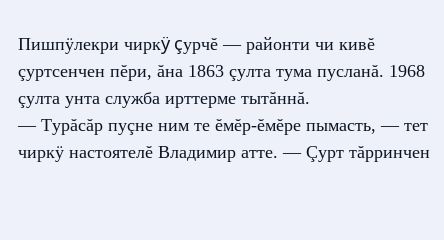Пишпÿлекри чиркÿ çурчĕ — районти чи кивĕ çуртсенчен пĕри, ăна 1863 çулта тума пусланă. 1968 çулта унта служба ирттерме тытăннă.
— Турăсăр пуçне ним те ĕмĕр-ĕмĕре пымасть, — тет чиркÿ настоятелĕ Владимир атте. — Çурт тăрринчен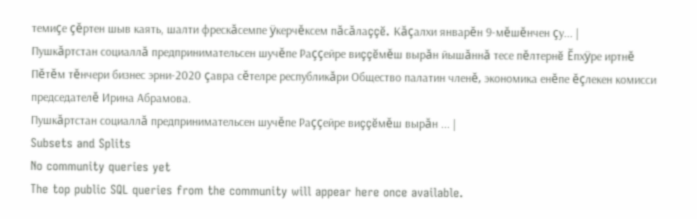темиçе çĕртен шыв каять, шалти фрескăсемпе ÿкерчĕксем пăсăлаççĕ. Кăçалхи январĕн 9-мĕшĕнчен çу... |
Пушкăртстан социаллă предпринимательсен шучĕпе Раççейре виççĕмĕш вырăн йышăннă тесе пĕлтернĕ Ĕпхÿре иртнĕ Пĕтĕм тĕнчери бизнес эрни-2020 çавра сĕтелре республикăри Общество палатин членĕ‚ экономика енĕпе ĕçлекен комисси председателĕ Ирина Абрамова.
Пушкăртстан социаллă предпринимательсен шучĕпе Раççейре виççĕмĕш вырăн ... |
Subsets and Splits
No community queries yet
The top public SQL queries from the community will appear here once available.